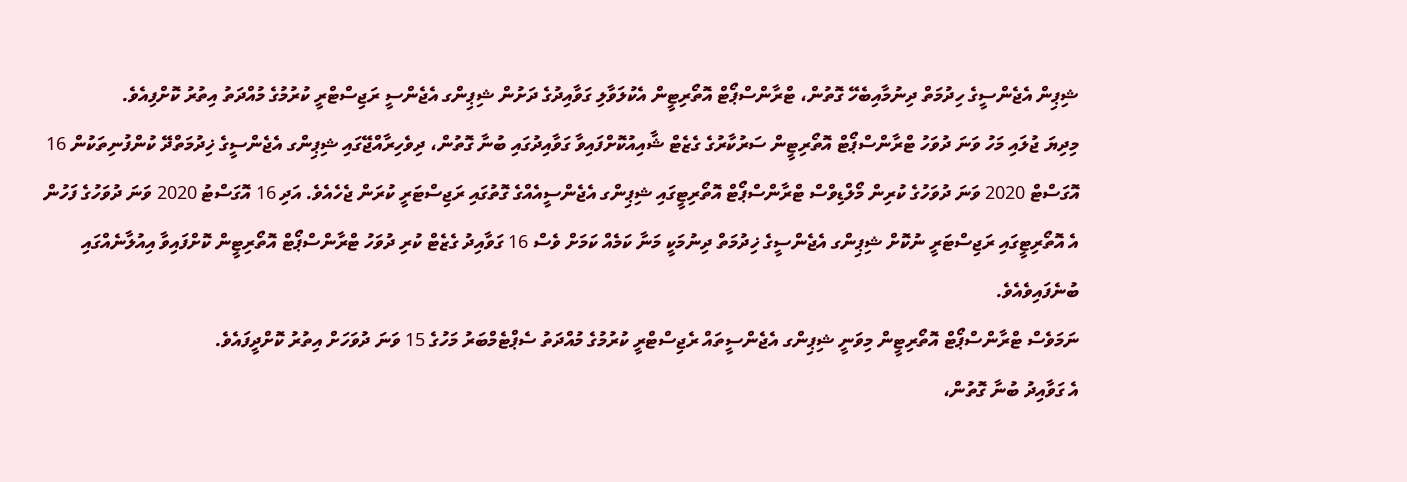ޝިޕިން އެޖެންސީގެ ހިދުމަތް ދިނުމާއިބެހޭ ގޮތުން، ޓްރާންސްޕޯޓް އޮތޯރިޓީން އެކުލަވާލި ގަވާއިދުގެ ދަށުން ޝިޕިންގ އެޖެންސީ ރަޖިސްޓްރީ ކުރުމުގެ މުއްދަތު އިތުރު ކޮށްފިއެވެ.
މިދިޔަ ޖުލައި މަހު ވަނަ ދުވަހު ޓްރާންސްޕޯޓް އޮތޯރިޓީން ސަރުކާރުގެ ގެޒެޓް ޝާއިއުކޮށްފައިވާ ގަވާއިދުގައި ބުނާ ގޮތުން، ދިވެހިރާއްޖޭގައި ޝިޕިންގ އެޖެންސީގެ ޚިދުމަތްދޭ ކުންފުނިތަކުން 16 އޮގަސްޓް 2020 ވަނަ ދުވަހުގެ ކުރިން މޯލްޑިވްސް ޓްރާންސްޕޯޓް އޮތޯރިޓީގައި ޝިޕިންގ އެޖެންސީއެއްގެ ގޮތުގައި ރަޖިސްޓަރީ ކުރަން ޖެހެއެވެ. އަދި 16 އޮގަސްޓު 2020 ވަނަ ދުވަހުގެ ފަހުން އެ އޮތޯރިޓީގައި ރަޖިސްޓަރީ ނުކޮށް ޝިޕިންގ އެޖެންސީގެ ޚިދުމަތް ދިނުމަކީ މަނާ ކަމެއް ކަމަށް ވެސް 16 ގަވާއިދު ގެޒެޓް ކުރި ދުވަހު ޓްރާންސްޕޯޓް އޮތޯރިޓީން ކޮށްފައިވާ އިއުލާނެއްގައި ބުނެފައިވެއެވެ.
ނަމަވެސް ޓްރާންސްޕޯޓް އޮތޯރިޓީން މިވަނީ ޝިޕިންގ އެޖެންސީތައް ރެޖިސްޓްރީ ކުރުމުގެ މުއްދަތު ސެޕްޓެމްބަރު މަހުގެ 15 ވަނަ ދުވަހަށް އިތުރު ކޮށްދީފައެވެ.
އެ ގަވާއިދު ބުނާ ގޮތުން،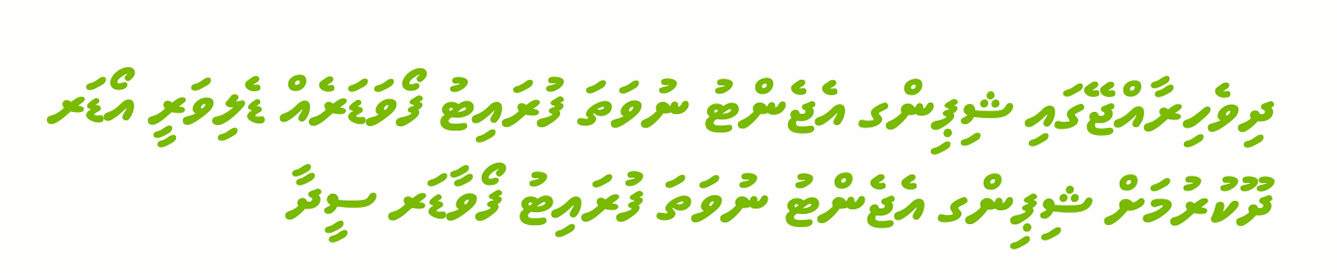ދިވެހިރާއްޖޭގައި ޝިޕިންގ އެޖެންޓު ނުވަތަ ފުރައިޓު ފޯވަޑަރެއް ޑެލިވަރީ އޯޑަރ ދޫކުރުމަށް ޝިޕިންގ އެޖެންޓު ނުވަތަ ފުރައިޓު ފޯވާޑަރ ސީދާ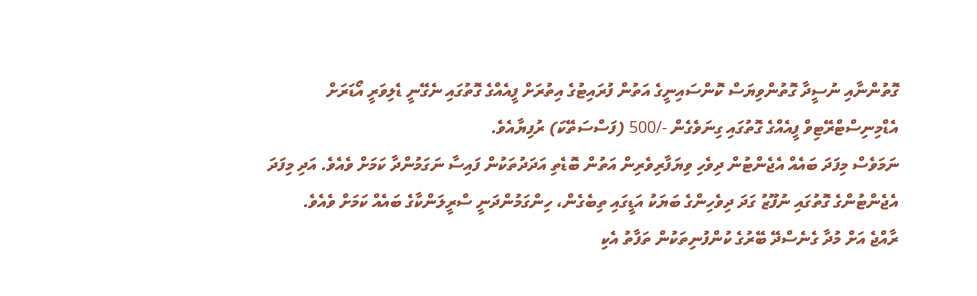ގޮތުންނާއި ނުސީދާ ގޮތުންވިޔަސް ކޮންސައިނީގެ އަތުން ފުރައިޓުގެ އިތުރަށް ފީއެއްގެ ގޮތުގައި ނެގޭނީ ޑެލިވަރީ އޯޑަރަށް އެޑްމިނިސްޓްރޭޓިވް ފީއެއްގެ ގޮތުގައި ގިނަވެގެން -/500 (ފަސްސަތޭކަ) ރުފިޔާއެވެ.
ނަމަވެސް މިފަދަ ބައެއް އެޖެންޓުން ދިވެހި ވިޔަފާރިވެރިން އަތުން ބޮޑެތި އަދަދުތަކުން ފައިސާ ނަގަމުންދާ ކަމަށް ވެއެވެ. އަދި މިފަދަ އެޖެންޓުންގެ ގޮތުގައި ނުފޫޒު ގަދަ ދިވެހިންގެ ބަޔަކު އަޑީގައި ތިބެގެން، ހިންގަމުންދަނީ ސްރީލަންކާގެ ބައެއް ކަމަށް ވެއެވެ.
ރާއްޖެ އަށް މުދާ ގެނެސްދޭ ބޭރުގެ ކުންފުނިތަކުން ތަފާތު އެކި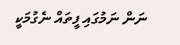ނަން ނަމުގައި ފީތައް ނެގުމަކީ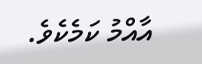އާއްމު ކަމެކެވެ.